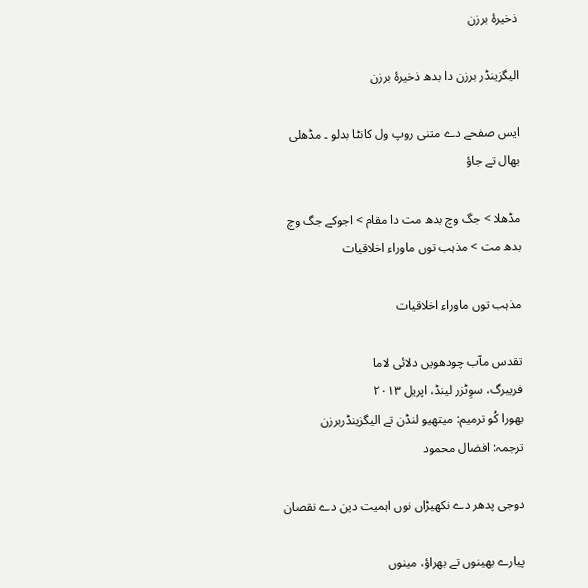ذخیرۂ برزن

الیگزینڈر برزن دا بدھ ذخیرۂ برزن

ایس صفحے دے متنی روپ ول کانٹا بدلو ۔ مڈھلی بھال تے جاؤ

مڈھلا > جگ وچ بدھ مت دا مقام > اجوکے جگ وچ بدھ مت > مذہب توں ماوراء اخلاقیات

مذہب توں ماوراء اخلاقیات

تقدس مآب چودھویں دلائی لاما
فریبرگ، سوِٹزر لینڈ، اپریل ۲۰۱۳
بھورا کُو ترمیم: میتھیو لنڈن تے الیگزینڈربرزن
ترجمہ: افضال محمود

دوجی پدھر دے نکھیڑاں نوں اہمیت دین دے نقصان

پیارے بھینوں تے بھراؤ، مینوں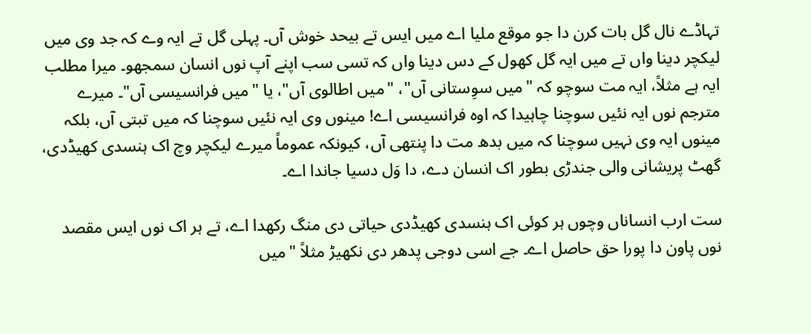تہاڈے نال گل بات کرن دا جو موقع ملیا اے میں ایس تے بیحد خوش آں۔ پہلی گل تے ایہ وے کہ جد وی میں لیکچر دینا واں تے میں ایہ گل کھول کے دس دینا واں کہ تسی سب اپنے آپ نوں انسان سمجھو۔ میرا مطلب ایہ ہے مثلاً، ایہ مت سوچو کہ "میں سوِستانی آں"، "میں اطالوی آں"، یا "میں فرانسیسی آں"۔ میرے مترجم نوں ایہ نئیں سوچنا چاہیدا کہ اوہ فرانسیسی اے! مینوں وی ایہ نئیں سوچنا کہ میں تبتی آں، بلکہ مینوں ایہ وی نہیں سوچنا کہ میں بدھ مت دا پنتھی آں، کیونکہ عموماً میرے لیکچر وچ اک ہنسدی کھیڈدی، گھٹ پریشانی والی جندڑی بطور اک انسان دے، دا وَل دسیا جاندا اے۔

ست ارب انساناں وچوں ہر کوئی اک ہنسدی کھیڈدی حیاتی دی منگ رکھدا اے، تے ہر اک نوں ایس مقصد نوں پاون دا پورا حق حاصل اے۔ جے اسی دوجی پدھر دی نکھیڑ مثلاً "میں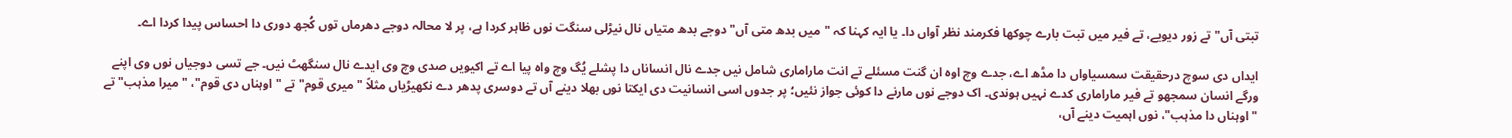تبتی آں" تے زور دیویے، تے فیر میں تبت بارے چوکھا فکرمند نظر آواں دا۔ یا ایہ کہنا کہ "میں بدھ متی آں" دوجے بدھ متیاں نال نیڑلی سنگت نوں ظاہر کردا ہے، پر لا محالہ دوجے دھرماں توں کُجھ دوری دا احساس پیدا کردا اے۔

ایداں دی سوچ درحقیقت سمسیاواں دا مڈھ اے، جدے وچ اوہ ان گنت مسئلے تے انت ماراماری شامل نیں جدے نال انساناں دا پشلے یُگ وچ واہ پیا اے تے اکیویں صدی وچ وی ایدے نال سنگھٹ نیں۔ جے تسی دوجیاں نوں وی اپنے ورگے انسان سمجھو تے فیر ماراماری کدے نہیں ہوندی۔ اک دوجے نوں مارنے دا کوئی جواز نئیں؛ پر جدوں اسی انسانیت دی ایکتا نوں بھلا دینے آں تے دوسری پدھر دے نکھیڑیاں مثلاً "میری قوم" تے "اوہناں دی قوم"، "میرا مذہب" تے "اوہناں دا مذہب"، نوں اہمیت دینے آں،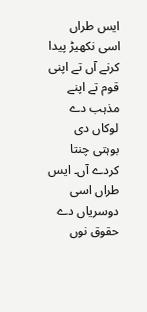ایس طراں اسی نکھیڑ پیدا کرنے آں تے اپنی قوم تے اپنے مذہب دے لوکاں دی بوہتی چنتا کردے آں۔ ایس طراں اسی دوسریاں دے حقوق نوں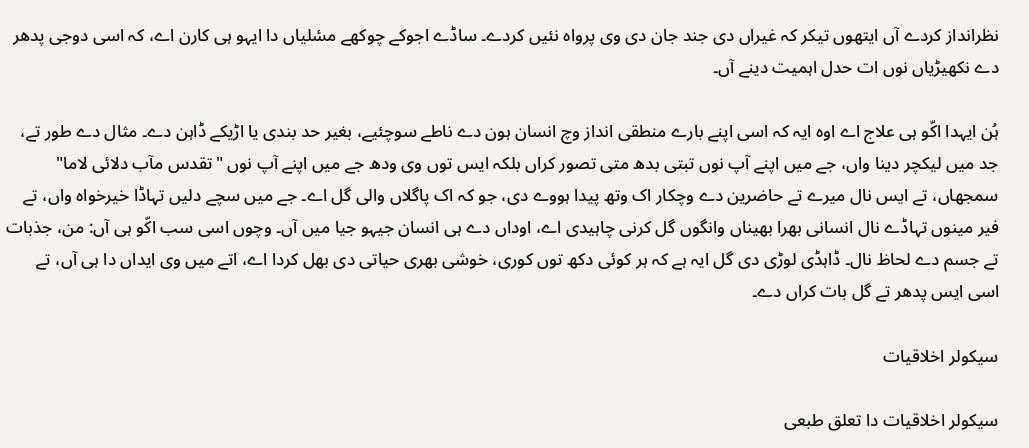نظرانداز کردے آں ایتھوں تیکر کہ غیراں دی جند جان دی وی پرواہ نئیں کردے۔ ساڈے اجوکے چوکھے مسٔلیاں دا ایہو ہی کارن اے، کہ اسی دوجی پدھر دے نکھیڑیاں نوں ات حدل اہمیت دینے آں۔

ہُن ایہدا اکّو ہی علاج اے اوہ ایہ کہ اسی اپنے بارے منطقی انداز وچ انسان ہون دے ناطے سوچئیے، بغیر حد بندی یا اڑیکے ڈاہن دے۔ مثال دے طور تے، جد میں لیکچر دینا واں، جے میں اپنے آپ نوں تبتی بدھ متی تصور کراں بلکہ ایس توں وی ودھ جے میں اپنے آپ نوں "تقدس مآب دلائی لاما" سمجھاں، تے ایس نال میرے تے حاضرین دے وچکار اک وتھ پیدا ہووے دی، جو کہ اک پاگلاں والی گل اے۔ جے میں سچے دلیں تہاڈا خیرخواہ واں، تے فیر مینوں تہاڈے نال انسانی بھرا بھیناں وانگوں گل کرنی چاہیدی اے، اوداں دے ہی انسان جیہو جیا میں آں۔ وچوں اسی سب اکّو ہی آں: من، جذبات تے جسم دے لحاظ نال۔ ڈاہڈی لوڑی دی گل ایہ ہے کہ ہر کوئی دکھ توں کوری، خوشی بھری حیاتی دی بھل کردا اے، اتے میں وی ایداں دا ہی آں، تے اسی ایس پدھر تے گل بات کراں دے۔

سیکولر اخلاقیات

سیکولر اخلاقیات دا تعلق طبعی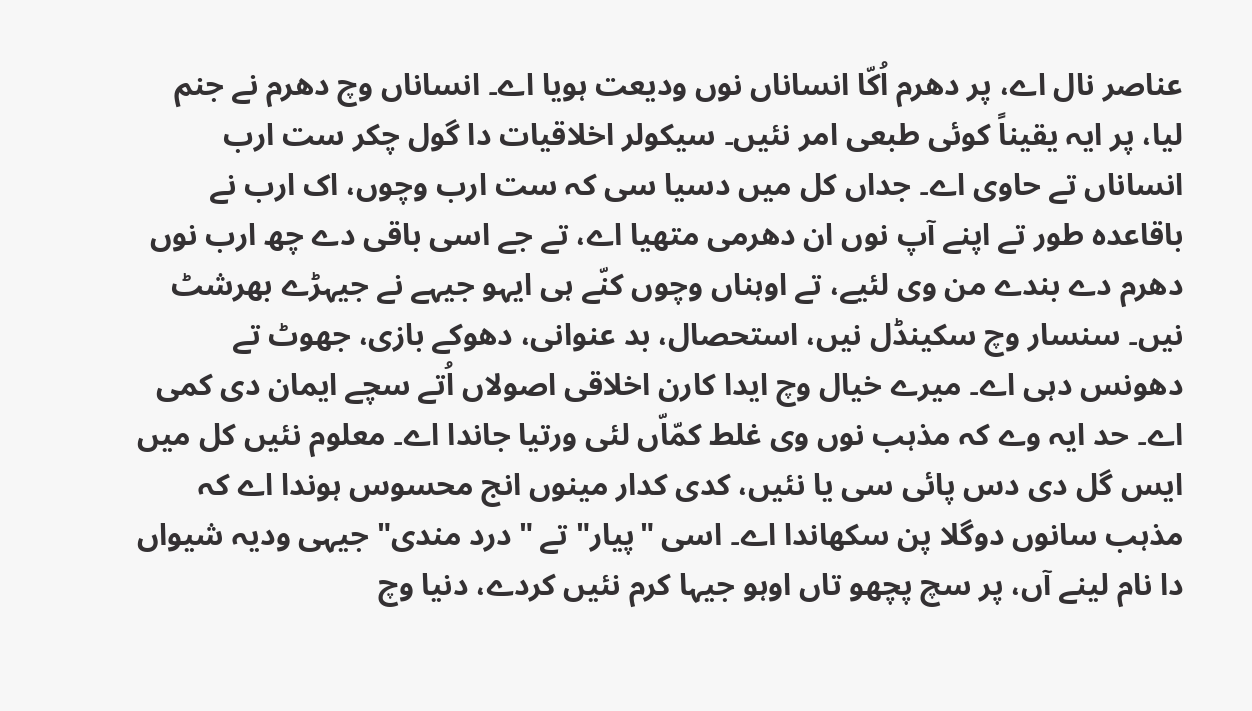عناصر نال اے، پر دھرم اُکّا انساناں نوں ودیعت ہویا اے۔ انساناں وچ دھرم نے جنم لیا، پر ایہ یقیناً کوئی طبعی امر نئیں۔ سیکولر اخلاقیات دا گول چکر ست ارب انساناں تے حاوی اے۔ جداں کل میں دسیا سی کہ ست ارب وچوں، اک ارب نے باقاعدہ طور تے اپنے آپ نوں ان دھرمی متھیا اے، تے جے اسی باقی دے چھ ارب نوں دھرم دے بندے من وی لئیے، تے اوہناں وچوں کنّے ہی ایہو جیہے نے جیہڑے بھرشٹ نیں۔ سنسار وچ سکینڈل نیں، استحصال، بد عنوانی، دھوکے بازی، جھوٹ تے دھونس دہی اے۔ میرے خیال وچ ایدا کارن اخلاقی اصولاں اُتے سچے ایمان دی کمی اے۔ حد ایہ وے کہ مذہب نوں وی غلط کمّاّں لئی ورتیا جاندا اے۔ معلوم نئیں کل میں ایس گل دی دس پائی سی یا نئیں، کدی کدار مینوں انج محسوس ہوندا اے کہ مذہب سانوں دوگلا پن سکھاندا اے۔ اسی "پیار" تے "درد مندی" جیہی ودیہ شیواں دا نام لینے آں، پر سچ پچھو تاں اوہو جیہا کرم نئیں کردے، دنیا وچ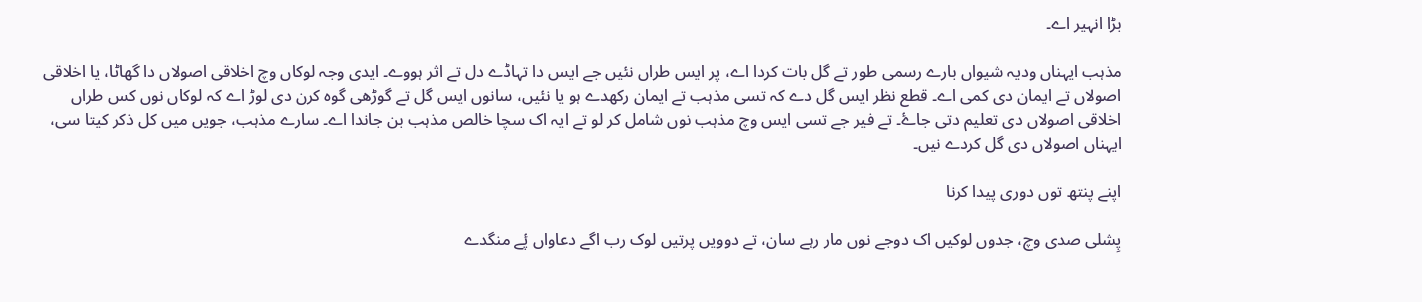بڑا انہیر اے۔

مذہب ایہناں ودیہ شیواں بارے رسمی طور تے گل بات کردا اے، پر ایس طراں نئیں جے ایس دا تہاڈے دل تے اثر ہووے۔ ایدی وجہ لوکاں وچ اخلاقی اصولاں دا گھاٹا، یا اخلاقی اصولاں تے ایمان دی کمی اے۔ قطع نظر ایس گل دے کہ تسی مذہب تے ایمان رکھدے ہو یا نئیں، سانوں ایس گل تے گوڑھی گوہ کرن دی لوڑ اے کہ لوکاں نوں کس طراں اخلاقی اصولاں دی تعلیم دتی جاۓ۔ تے فیر جے تسی ایس وچ مذہب نوں شامل کر لو تے ایہ اک سچا خالص مذہب بن جاندا اے۔ سارے مذہب، جویں میں کل ذکر کیتا سی، ایہناں اصولاں دی گل کردے نیں۔

اپنے پنتھ توں دوری پیدا کرنا

پِشلی صدی وچ، جدوں لوکیں اک دوجے نوں مار رہے سان، تے دوویں پرتیں لوک رب اگے دعاواں پٔے منگدے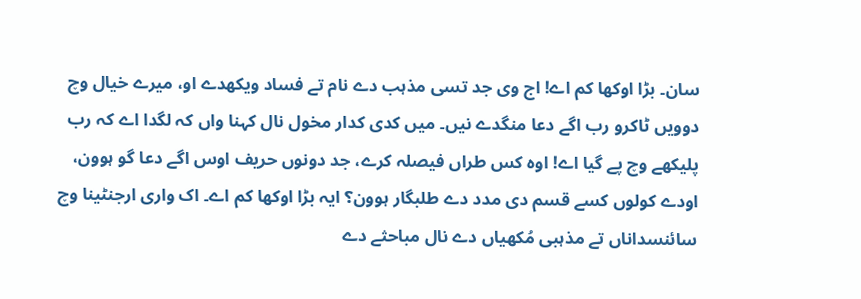سان۔ بڑا اوکھا کم اے! اج وی جد تسی مذہب دے نام تے فساد ویکھدے او، میرے خیال وچ دوویں ٹاکرو رب اگے دعا منگدے نیں۔ میں کدی کدار مخول نال کہنا واں کہ لگدا اے کہ رب پلیکھے وچ پے گیا اے! اوہ کس طراں فیصلہ کرے، جد دونوں حریف اوس اگے دعا گو ہوون، اودے کولوں کسے قسم دی مدد دے طلبگار ہوون؟ ایہ بڑا اوکھا کم اے۔ اک واری ارجنٹینا وچ سائنسداناں تے مذہبی مُکھیاں دے نال مباحثے دے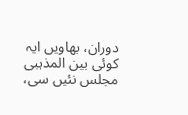دوران، بھاویں ایہ کوئی بین المذہبی مجلس نئیں سی،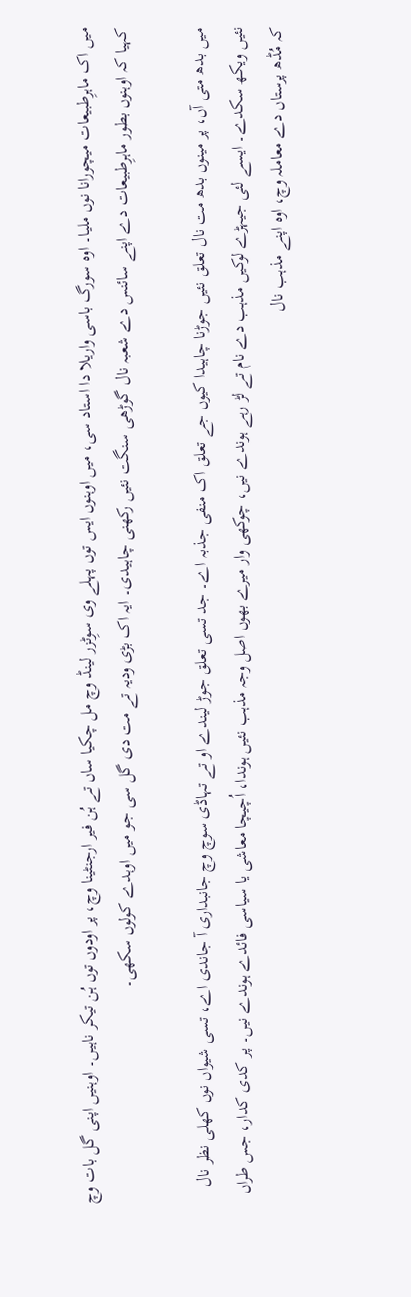میں اک ماہرِطبیعات میچورانا نوں ملیا۔ اوہ سورگ باسی واریلا دا استاد سی، میں اوہنوں ایس توں پہلے وی سوِٹزر لینڈ وچ مل چکیا ساں تے ہُن فیر ارجنٹینا وچ، پر اودوں توں ہُن تیکر ناہیں۔ اوہنیں اپنی گل بات وچ کہیا کہ اوہنوں بطور ماہرِطبیعات دے اپنے سائنس دے شعبہ نال گوڑھی سنگت نئیں رکھنی چاہیدی۔ ایہ اک بڑی ودیہ تے مت دی گل سی جو میں اوہدے کولوں سکھی۔

میں بدھ متی آں، پر مینوں بدھ مت نال تعلق نئیں جوڑنا چاہیدا کیوں جے تعلق اک منفی جذبہ اے۔ جد تسی تعلق جوڑ لیندے او تے تہاڈی سوچ وچ جانبداری آ جاندی اے، تسی شیواں نوں کھلی نظر نال نئیں ویکھ سکدے۔ ایسے لئی جیہڑے لوکیں مذہب دے نام تے لڑ رہے ہوندے نیں، چوکھی وار میرے بھوں اصل وجہ مذہب نئیں ہوندا، اُچیچا معاشی یا سیاسی فائدے ہوندے نیں۔ پر کدی کدار، جس طراں کہ مُڈھ پرستاں دے معاملہ وچ، اوہ اپنے مذہب نال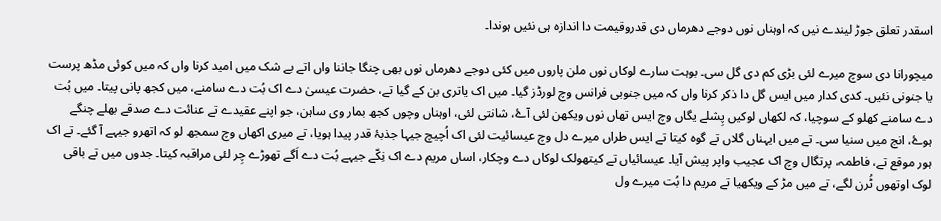اسقدر تعلق جوڑ لیندے نیں کہ اوہناں نوں دوجے دھرماں دی قدروقیمت دا اندازہ ہی نئیں ہوندا۔

میچورانا دی سوچ میرے لئی بڑی کم دی گل سی۔ بوہت سارے لوکاں نوں ملن پاروں میں کئی دوجے دھرماں نوں بھی چنگا جاننا واں اتے بے شک میں امید کرنا واں کہ میں کوئی مڈھ پرست یا جنونی نئیں۔ کدی کدار میں ایس گل دا ذکر کرنا واں کہ میں جنوبی فرانس وچ لورڈز گیا۔ میں اک یاتری بن کے گیا تے، حضرت عیسیٰ دے اک بُت دے سامنے، میں کجھ پانی پیتا۔ میں بُت دے سامنے کھلو کے سوچیا، کہ لکھاں لوکیں پِشلے یگاں وچ ایس تھاں نوں ویکھن لئی آۓ، شانتی لئی، اوہناں وچوں کجھ بمار وی ساہن، جو اپنے عقیدے تے عنائت دے صدقے بھلے چنگے ہوۓ، انج میں سنیا سی۔ تے میں ایہناں گلاں تے گوہ کیتا تے ایس طراں میرے دل وچ عیسائیت لئی اک اُچیچ جیہا جذبۂ قدر پیدا ہویا، تے میری اکھاں وچ سمجھ لو کہ اتھرو جیہے آ گئے۔ تے اک ہور موقع تے، فاطمہ، پرتگال وچ اک عجیب واپر پیش آیا۔ عیسائیاں تے کیتھولک لوکاں دے وچکار، اساں مریم دے اک نِکّے جیہے بُت دے اَگے تھوڑے چِر لئی مراقبہ کیتا۔ جدوں میں تے باقی لوک اوتھوں ٹُرن لگے، تے میں مڑ کے ویکھیا تے مریم دا بُت میرے ول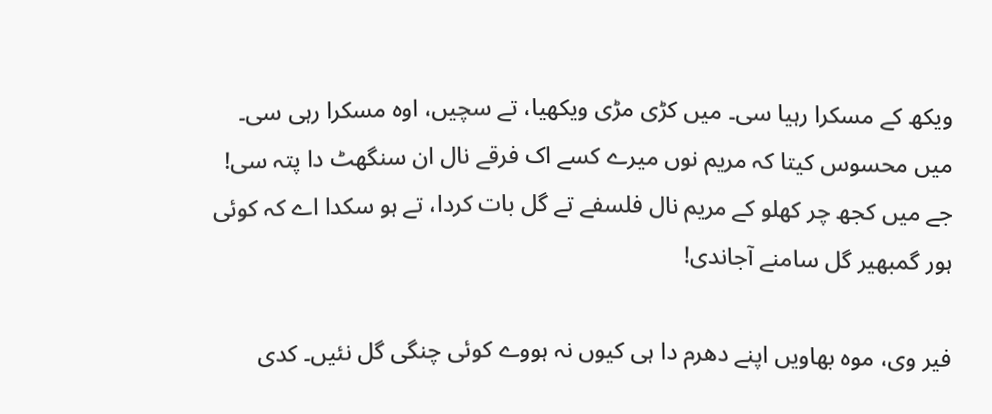ویکھ کے مسکرا رہیا سی۔ میں کڑی مڑی ویکھیا، تے سچیں، اوہ مسکرا رہی سی۔ میں محسوس کیتا کہ مریم نوں میرے کسے اک فرقے نال ان سنگھٹ دا پتہ سی! جے میں کجھ چر کھلو کے مریم نال فلسفے تے گل بات کردا، تے ہو سکدا اے کہ کوئی ہور گمبھیر گل سامنے آجاندی!

فیر وی، موہ بھاویں اپنے دھرم دا ہی کیوں نہ ہووے کوئی چنگی گل نئیں۔ کدی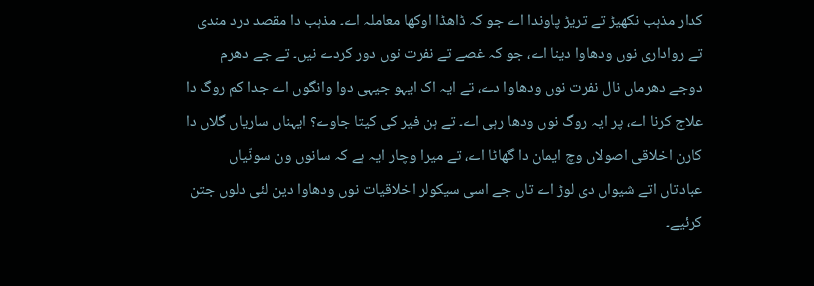کدار مذہب نکھیڑ تے تریڑ پاوندا اے جو کہ ڈاھڈا اوکھا معاملہ اے۔ مذہب دا مقصد درد مندی تے رواداری نوں ودھاوا دینا اے، جو کہ غصے تے نفرت نوں دور کردے نیں۔ تے جے دھرم دوجے دھرماں نال نفرت نوں ودھاوا دے، تے ایہ اک ایہو جیہی دوا وانگوں اے جدا کم روگ دا علاج کرنا اے، پر ایہ روگ نوں ودھا رہی اے۔ تے ہن فیر کی کیتا جاوے؟ ایہناں ساریاں گلاں دا کارن اخلاقی اصولاں وچ ایمان دا گھاٹا اے، تے میرا وچار ایہ ہے کہ سانوں ون سونّیاں عبادتاں اتے شیواں دی لوڑ اے تاں جے اسی سیکولر اخلاقیات نوں ودھاوا دین لئی دلوں جتن کرئیے۔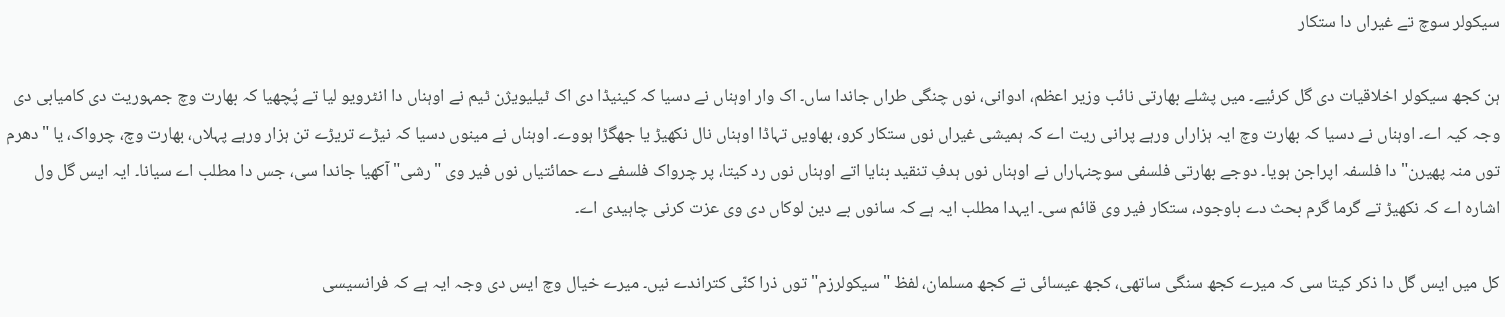سیکولر سوچ تے غیراں دا ستکار

ہن کجھ سیکولر اخلاقیات دی گل کرئیے۔ میں پشلے بھارتی نائب وزیر اعظم، ادوانی، نوں چنگی طراں جاندا ساں۔ اک وار اوہناں نے دسیا کہ کینیڈا دی اک ٹیلیویژن ٹیم نے اوہناں دا انٹرویو لیا تے پُچھیا کہ بھارت وچ جمہوریت دی کامیابی دی وجہ کیہ اے۔ اوہناں نے دسیا کہ بھارت وچ ایہ ہزاراں ورہے پرانی ریت اے کہ ہمیشی غیراں نوں ستکار کرو، بھاویں تہاڈا اوہناں نال نکھیڑ یا جھگڑا ہووے۔ اوہناں نے مینوں دسیا کہ نیڑے تریڑے تن ہزار ورہے پہلاں، بھارت وچ، چرواک، یا "دھرم توں منہ پھیرن" دا فلسفہ اپراجن ہویا۔ دوجے بھارتی فلسفی سوچنہاراں نے اوہناں نوں ہدفِ تنقید بنایا اتے اوہناں نوں رد کیتا، پر چرواک فلسفے دے حمائتیاں نوں فیر وی "رشی" آکھیا جاندا سی، جس دا مطلب اے سیانا۔ ایہ ایس گل ول اشارہ اے کہ نکھیڑ تے گرما گرم بحث دے باوجود، ستکار فیر وی قائم سی۔ ایہدا مطلب ایہ ہے کہ سانوں بے دین لوکاں دی وی عزت کرنی چاہیدی اے۔

کل میں ایس گل دا ذکر کیتا سی کہ میرے کجھ سنگی ساتھی، کجھ عیسائی تے کجھ مسلمان، لفظ "سیکولرزم" توں ذرا کنّی کتراندے نیں۔ میرے خیال وچ ایس دی وجہ ایہ ہے کہ فرانسیسی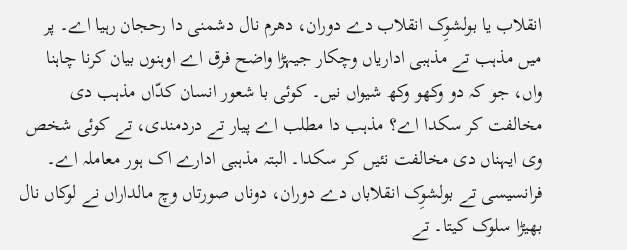انقلاب یا بولشوِک انقلاب دے دوران، دھرم نال دشمنی دا رحجان رہیا اے۔ پر میں مذہب تے مذہبی اداریاں وچکار جیہڑا واضح فرق اے اوہنوں بیان کرنا چاہنا واں، جو کہ دو وکھو وکھ شیواں نیں۔ کوئی با شعور انسان کدّاں مذہب دی مخالفت کر سکدا اے؟ مذہب دا مطلب اے پیار تے دردمندی، تے کوئی شخص وی ایہناں دی مخالفت نئیں کر سکدا۔ البتہ مذہبی ادارے اک ہور معاملہ اے۔ فرانسیسی تے بولشوِک انقلاباں دے دوران، دوناں صورتاں وچ مالداراں نے لوکاں نال بھیڑا سلوک کیتا۔ تے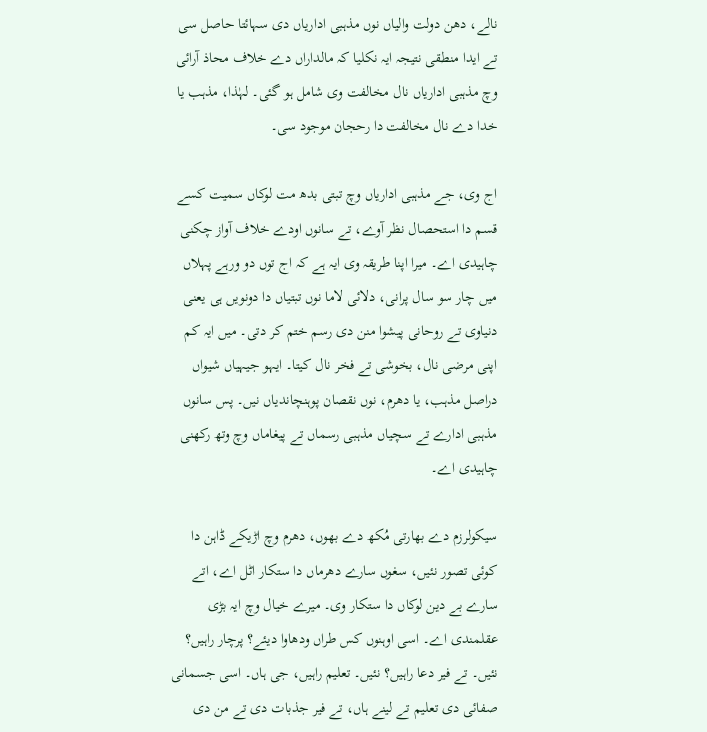نالے، دھن دولت والیاں نوں مذہبی اداریاں دی سہائتا حاصل سی تے ایدا منطقی نتیجہ ایہ نکلیا کہ مالداراں دے خلاف محاذ آرائی وچ مذہبی اداریاں نال مخالفت وی شامل ہو گئی۔ لہٰذا، مذہب یا خدا دے نال مخالفت دا رحجان موجود سی۔

اج وی، جے مذہبی اداریاں وچ تبتی بدھ مت لوکاں سمیت کسے قسم دا استحصال نظر آوے، تے سانوں اودے خلاف آواز چکنی چاہیدی اے۔ میرا اپنا طریقہ وی ایہ ہے کہ اج توں دو ورہے پہلاں میں چار سو سال پرانی، دلائی لاما نوں تبتیاں دا دونویں ہی یعنی دنیاوی تے روحانی پیشوا منن دی رسم ختم کر دتی۔ میں ایہ کم اپنی مرضی نال، بخوشی تے فخر نال کیتا۔ ایہو جیہیاں شیواں دراصل مذہب، یا دھرم، نوں نقصان پوہنچاندیاں نیں۔ پس سانوں مذہبی ادارے تے سچیاں مذہبی رسماں تے پیغاماں وچ وتھ رکھنی چاہیدی اے۔

سیکولرزم دے بھارتی مُکھ دے بھوں، دھرم وچ اڑیکے ڈاہن دا کوئی تصور نئیں، سغوں سارے دھرماں دا ستکار اٹل اے، اتے سارے بے دین لوکاں دا ستکار وی۔ میرے خیال وچ ایہ بڑی عقلمندی اے۔ اسی اوہنوں کس طراں ودھاوا دیئے؟ پرچار راہیں؟ نئیں۔ تے فیر دعا راہیں؟ نئیں۔ تعلیم راہیں، جی ہاں۔ اسی جسمانی صفائی دی تعلیم تے لینے ہاں، تے فیر جذبات دی تے من دی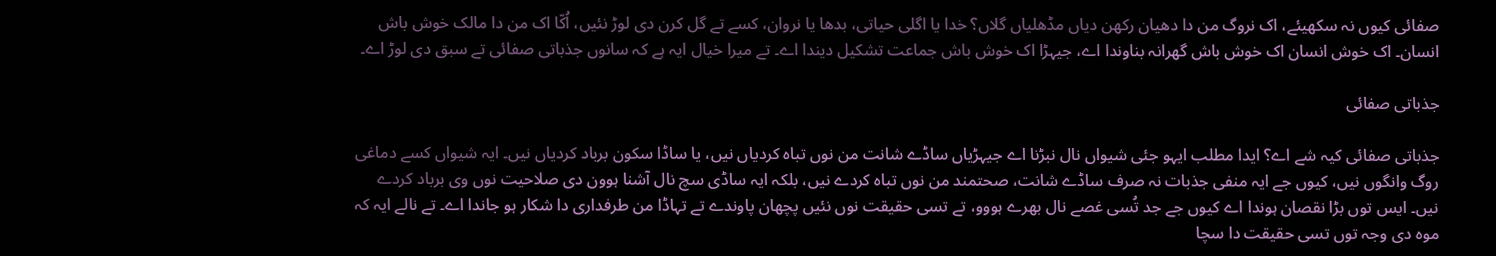صفائی کیوں نہ سکھیئے، اک نروگ من دا دھیان رکھن دیاں مڈھلیاں گلاں؟ خدا یا اگلی حیاتی، بدھا یا نروان، کسے تے گل کرن دی لوڑ نئیں، اُکّا اک من دا مالک خوش باش انسان۔ اک خوش انسان اک خوش باش گھرانہ بناوندا اے، جیہڑا اک خوش باش جماعت تشکیل دیندا اے۔ تے میرا خیال ایہ ہے کہ سانوں جذباتی صفائی تے سبق دی لوڑ اے۔

جذباتی صفائی

جذباتی صفائی کیہ شے اے؟ ایدا مطلب ایہو جئی شیواں نال نبڑنا اے جیہڑیاں ساڈے شانت من نوں تباہ کردیاں نیں، یا ساڈا سکون برباد کردیاں نیں۔ ایہ شیواں کسے دماغی روگ وانگوں نیں، کیوں جے ایہ منفی جذبات نہ صرف ساڈے شانت، صحتمند من نوں تباہ کردے نیں، بلکہ ایہ ساڈی سچ نال آشنا ہوون دی صلاحیت نوں وی برباد کردے نیں۔ ایس توں بڑا نقصان ہوندا اے کیوں جے جد تُسی غصے نال بھرے ہووو، تے تسی حقیقت نوں نئیں پچھان پاوندے تے تہاڈا من طرفداری دا شکار ہو جاندا اے۔ تے نالے ایہ کہ موہ دی وجہ توں تسی حقیقت دا سچا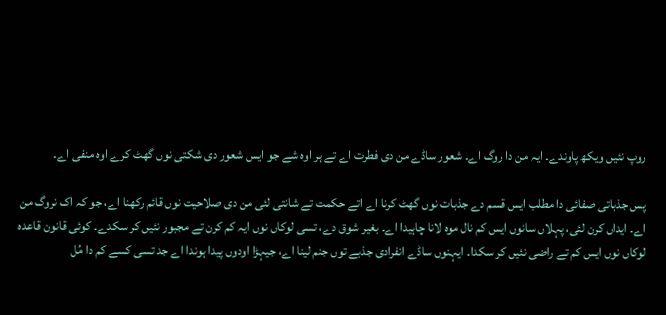روپ نئیں ویکھ پاوندے۔ ایہ من دا روگ اے۔ شعور ساڈے من دی فطرت اے تے ہر اوہ شے جو ایس شعور دی شکتی نوں گھٹ کرے اوہ منفی اے۔

پس جذباتی صفائی دا مطلب ایس قسم دے جذبات نوں گھٹ کرنا اے اتے حکمت تے شانتی لئی من دی صلاحیت نوں قائم رکھنا اے، جو کہ اک نروگ من اے۔ ایداں کرن لئی، پہلاں سانوں ایس کم نال موہ لانا چاہیدا اے۔ بغیر شوق دے، تسی لوکاں نوں ایہ کم کرن تے مجبور نئیں کر سکدے۔ کوئی قانون قاعدہ لوکاں نوں ایس کم تے راضی نئیں کر سکدا۔ ایہنوں ساڈے انفرادی جذبے توں جنم لینا اے، جیہڑا اودوں پیدا ہوندا اے جد تسی کسے کم دا مُل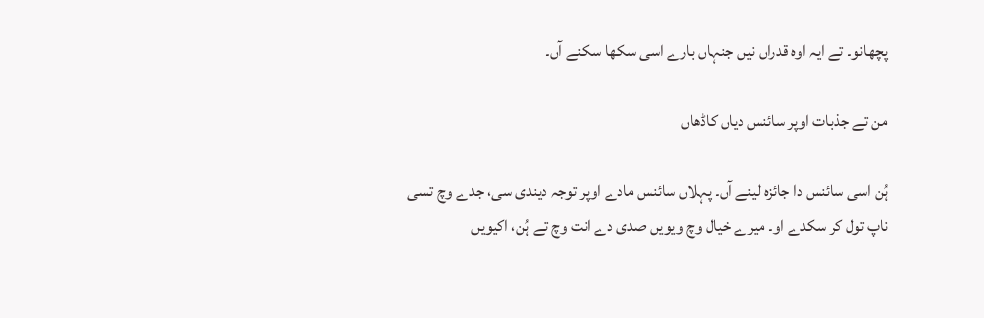پچھانو۔ تے ایہ اوہ قدراں نیں جنہاں بارے اسی سکھا سکنے آں۔

من تے جذبات اوپر سائنس دیاں کاڈھاں

ہُن اسی سائنس دا جائزہ لینے آں۔ پہلاں سائنس مادے اوپر توجہ دیندی سی، جدے وچ تسی ناپ تول کر سکدے او۔ میرے خیال وچ ویویں صدی دے انت وچ تے ہُن، اکیویں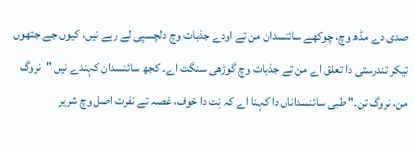صدی دے مڈھ وچ، چوکھے سائنسدان من تے اودے جذبات وچ دلچسپی لے رہے نیں، کیوں جے جتھوں تیکر تندرستی دا تعلق اے من تے جذبات وچ گوڑھی سنگت اے۔ کجھ سائنسدان کہندے نیں "نروگ من، نروگ تن۔" طبی سائنسداناں دا کہنا اے کہ نِت دا خوف، غصہ تے نفرت اصل وچ شریر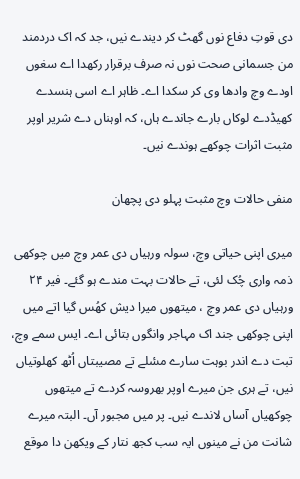دی قوتِ دفاع نوں گھٹ کر دیندے نیں، جد کہ اک دردمند من جسمانی صحت نوں نہ صرف برقرار رکھدا اے سغوں اودے وچ وادھا وی کر سکدا اے۔ ظاہر اے اسی ہنسدے کھیڈدے لوکاں بارے جاندے ہاں، کہ اوہناں دے شریر اوپر مثبت اثرات چوکھے ہوندے نیں۔

منفی حالات وچ مثبت پہلو دی پچھان

میری اپنی حیاتی وچ، سولہ ورہیاں دی عمر وچ میں چوکھی ذمہ واری چُک لئی، تے حالات بہت مندے ہو گئے۔ فیر ۲۴ ورہیاں دی عمر وچ ، میتھوں میرا دیش کھُس گیا اتے میں اپنی چوکھی جند اک مہاجر وانگوں بتائی اے۔ ایس سمے وچ، تبت دے اندر بوہت سارے مسٔلے تے مصیبتاں اُٹھ کھلوتیاں نیں، تے ہری جن میرے اوپر بھروسہ کردے تے میتھوں چوکھیاں آساں لاندے نیں۔ پر میں مجبور آں۔ البتہ میرے شانت من نے مینوں ایہ سب کجھ نتار کے ویکھن دا موقع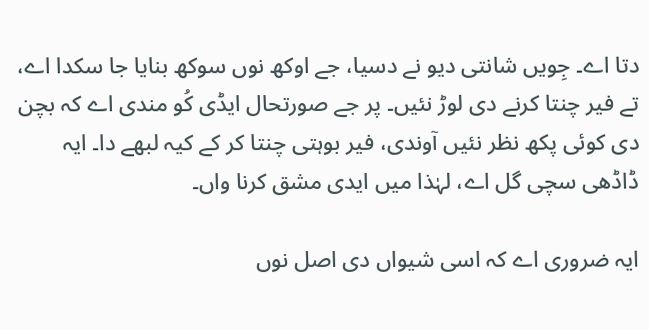دتا اے۔ جِویں شانتی دیو نے دسیا، جے اوکھ نوں سوکھ بنایا جا سکدا اے، تے فیر چنتا کرنے دی لوڑ نئیں۔ پر جے صورتحال ایڈی کُو مندی اے کہ بچن دی کوئی پکھ نظر نئیں آوندی، فیر بوہتی چنتا کر کے کیہ لبھے دا۔ ایہ ڈاڈھی سچی گل اے، لہٰذا میں ایدی مشق کرنا واں۔

ایہ ضروری اے کہ اسی شیواں دی اصل نوں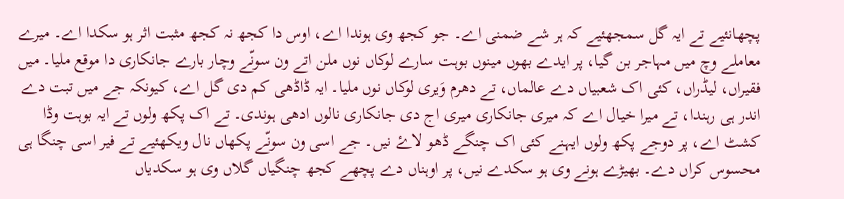پچھانئیے تے ایہ گل سمجھئیے کہ ہر شے ضمنی اے۔ جو کجھ وی ہوندا اے، اوس دا کجھ نہ کجھ مثبت اثر ہو سکدا اے۔ میرے معاملے وچ میں مہاجر بن گیا، پر ایدے بھوں مینوں بوہت سارے لوکاں نوں ملن اتے ون سونّے وچار بارے جانکاری دا موقع ملیا۔ میں فقیراں، لیڈراں، کئی اک شعبیاں دے عالماں، تے دھرم وَیری لوکاں نوں ملیا۔ ایہ ڈاڈھی کم دی گل اے، کیونکہ جے میں تبت دے اندر ہی رہندا، تے میرا خیال اے کہ میری جانکاری میری اج دی جانکاری نالوں ادھی ہوندی۔ تے اک پکھ ولوں تے ایہ بوہت وڈا کشٹ اے، پر دوجے پکھ ولوں ایہنے کئی اک چنگے ڈھو لاۓ نیں۔ جے اسی ون سونّے پکھاں نال ویکھئیے تے فیر اسی چنگا ہی محسوس کراں دے۔ بھیڑے ہونے وی ہو سکدے نیں، پر اوہناں دے پچھے کجھ چنگیاں گلاں وی ہو سکدیاں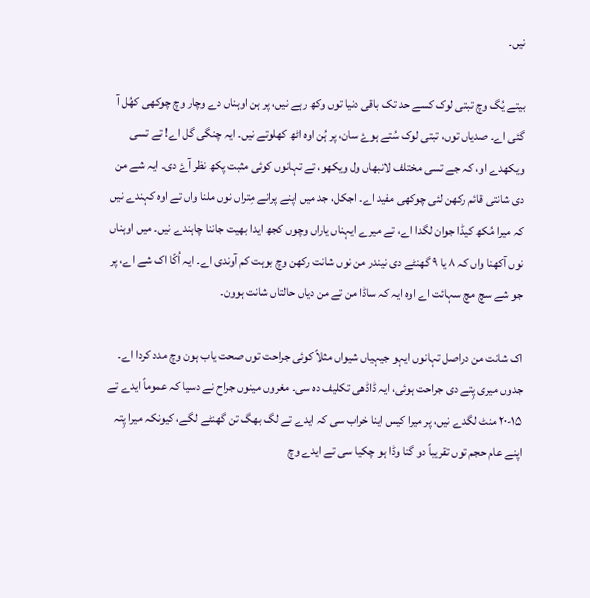نیں۔

بیتے یُگ وچ تبتی لوک کسے حد تک باقی دنیا توں وکھ رہے نیں، پر ہن اوہناں دے وچار وچ چوکھی کھُل آ گئی اے۔ صدیاں توں، تبتی لوک سُتے ہوۓ سان، پر ہُن اوہ اٹھ کھلوتے نیں۔ ایہ چنگی گل اے! تے تسی ویکھدے او، کہ جے تسی مختلف لانبھاں ول ویکھو، تے تہانوں کوئی مثبت پکھ نظر آۓ دی۔ ایہ شے من دی شانتی قائم رکھن لئی چوکھی مفید اے۔ اجکل، جد میں اپنے پرانے مِتراں نوں ملنا واں تے اوہ کہندے نیں کہ میرا مُکھ کیڈا جوان لگدا اے، تے میرے ایہناں یاراں وچوں کجھ ایدا بھیت جاننا چاہندے نیں۔ میں اوہناں نوں آکھنا واں کہ ۸ یا ۹ گھنٹے دی نیندر من نوں شانت رکھن وچ بوہت کم آوندی اے۔ ایہ اُکّا اک شے اے، پر جو شے سچ مچ سہائت اے اوہ ایہ کہ ساڈا من تے من دیاں حالتاں شانت ہوون۔

اک شانت من دراصل تہانوں ایہو جیہیاں شیواں مثلاً کوئی جراحت توں صحت یاب ہون وچ مدد کردا اے۔ جدوں میری پِتے دی جراحت ہوئی، ایہ ڈاڈھی تکلیف دہ سی۔ مغروں مینوں جراح نے دسیا کہ عموماً ایدے تے ۱۵-۲۰ منٹ لگدے نیں، پر میرا کیس اینا خراب سی کہ ایدے تے لگ بھگ تن گھنٹے لگے، کیونکہ میرا پِتہ اپنے عام حجم توں تقریباً دو گنا وڈا ہو چکیا سی تے ایدے وچ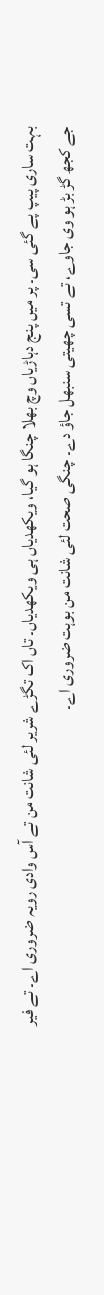بہت ساری پیپ پے گئی سی۔ پر میں پنج دہاڑیاں وچ بھلا چنگا ہو گیا، ویکھدیاں ہی ویکھدیاں۔ تاں اک تگڑے شریر لئی شانت من تے آس وادی رویہ ضروری اے۔ تے فیر جے کجھ گڑ بڑ ہو وی جاوے، تے تسی چھیتی سنبھل جاؤ دے۔ چنگی صحت لئی شانت من بوہت ضروری اے۔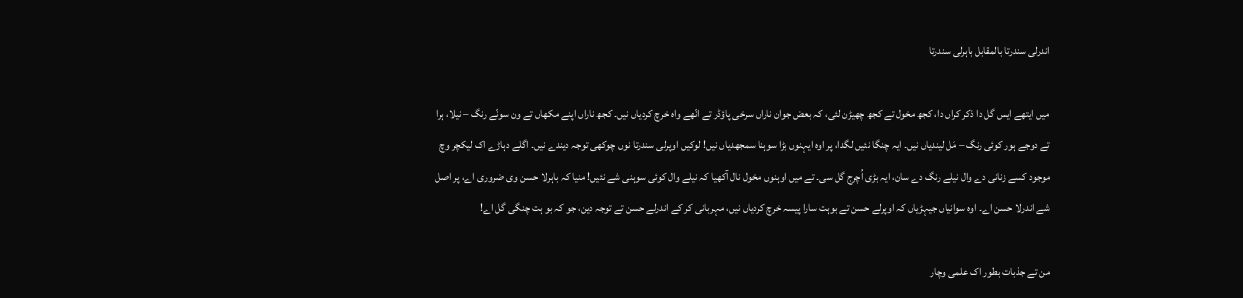اندرلی سندرتا بالمقابل باہرلی سندرتا

میں ایتھے ایس گل دا ذکر کراں دا، کجھ مخول تے کجھ چھیڑن لئی، کہ بعض جوان ناراں سرخی پاؤڈر تے انّھے واہ خرچ کردیاں نیں۔ کجھ ناراں اپنے مکھاں تے ون سونّے رنگ – نیلا، ہرا تے دوجے ہور کوئی رنگ – مَل لیندیاں نیں۔ ایہ چنگا نئیں لگدا، پر اوہ ایہنوں بڑا سوہنا سمجھدیاں نیں! لوکیں اوپرلی سندرتا نوں چوکھی توجہ دیندے نیں۔ اگلے دہاڑے اک لیکچر وچ موجود کسے زنانی دے وال نیلے رنگ دے سان، ایہ بڑی اُچرج گل سی۔ تے میں اوہنوں مخول نال آکھیا کہ نیلے وال کوئی سوہنی شے نئیں! منیا کہ باہرلا حسن وی ضروری اے، پر اصل شے اندرلا حسن اے۔ اوہ سوانیاں جیہڑیاں کہ اوپرلے حسن تے بوہت سارا پیسہ خرچ کردیاں نیں، مہربانی کر کے اندرلے حسن تے توجہ دین، جو کہ بو ہت چنگی گل اے!

من تے جذبات بطور اک علمی وچار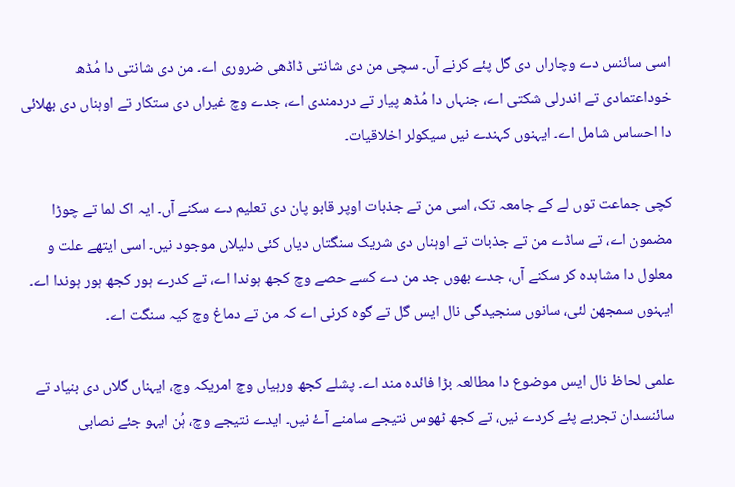اسی سائنس دے وچاراں دی گل پئے کرنے آں۔ سچی من دی شانتی ڈاڈھی ضروری اے۔ من دی شانتی دا مُڈھ خوداعتمادی تے اندرلی شکتی اے، جنہاں دا مُڈھ پیار تے دردمندی اے، جدے وچ غیراں دی ستکار تے اوہناں دی بھلائی دا احساس شامل اے۔ ایہنوں کہندے نیں سیکولر اخلاقیات۔

کچی جماعت توں لے کے جامعہ تک، اسی من تے جذبات اوپر قابو پان دی تعلیم دے سکنے آں۔ ایہ اک لما تے چوڑا مضمون اے، تے ساڈے من تے جذبات تے اوہناں دی شریک سنگتاں دیاں کئی دلیلاں موجود نیں۔ اسی ایتھے علت و معلول دا مشاہدہ کر سکنے آں، جدے بھوں جد من دے کسے حصے وچ کجھ ہوندا اے، تے کدرے ہور کجھ ہور ہوندا اے۔ ایہنوں سمجھن لئی، سانوں سنجیدگی نال ایس گل تے گوہ کرنی اے کہ من تے دماغ وچ کیہ سنگت اے۔

علمی لحاظ نال ایس موضوع دا مطالعہ بڑا فائدہ مند اے۔ پشلے کجھ ورہیاں وچ امریکہ وچ، ایہناں گلاں دی بنیاد تے سائنسدان تجربے پئے کردے نیں، تے کجھ ٹھوس نتیجے سامنے آۓ نیں۔ ایدے نتیجے وچ، ہُن ایہو جئے نصابی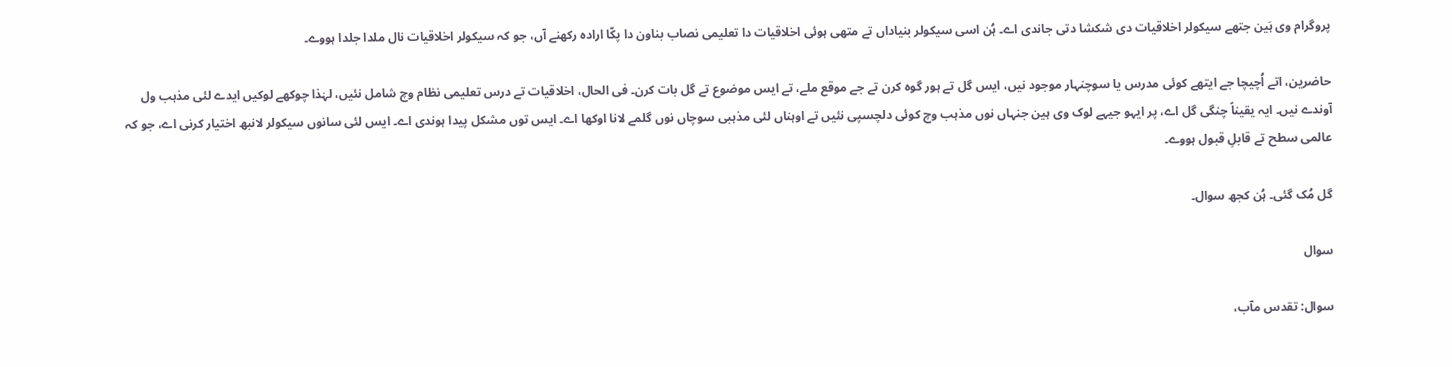پروگرام وی ہَین جتھے سیکولر اخلاقیات دی شکشا دتی جاندی اے۔ ہُن اسی سیکولر بنیاداں تے متھی ہوئی اخلاقیات دا تعلیمی نصاب بناون دا پکّا ارادہ رکھنے آں، جو کہ سیکولر اخلاقیات نال ملدا جلدا ہووے۔

حاضرین، اتے اُچیچا جے ایتھے کوئی مدرس یا سوچنہار موجود نیں، ایس گل تے ہور گوہ کرن تے جے موقع ملے، تے ایس موضوع تے گل بات کرن۔ فی الحال، اخلاقیات تے درس تعلیمی نظام وچ شامل نئیں، لہٰذا چوکھے لوکیں ایدے لئی مذہب ول آوندے نیں۔ ایہ یقیناً چنگی گل اے، پر ایہو جیہے لوک وی ہین جنہاں نوں مذہب وچ کوئی دلچسپی نئیں تے اوہناں لئی مذہبی سوچاں نوں گلمے لانا اوکھا اے۔ ایس توں مشکل پیدا ہوندی اے۔ ایس لئی سانوں سیکولر لانبھ اختیار کرنی اے، جو کہ عالمی سطح تے قابلِ قبول ہووے۔

گل مُک گئی۔ ہُن کجھ سوال۔

سوال

سوال: تقدس مآب،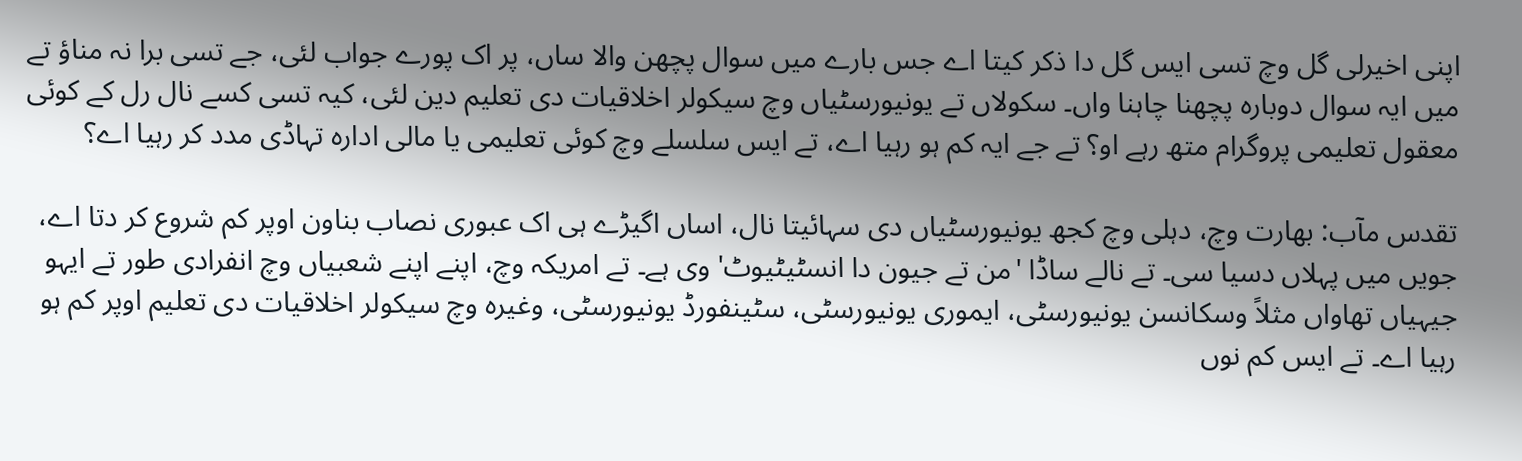اپنی اخیرلی گل وچ تسی ایس گل دا ذکر کیتا اے جس بارے میں سوال پچھن والا ساں، پر اک پورے جواب لئی، جے تسی برا نہ مناؤ تے میں ایہ سوال دوبارہ پچھنا چاہنا واں۔ سکولاں تے یونیورسٹیاں وچ سیکولر اخلاقیات دی تعلیم دین لئی، کیہ تسی کسے نال رل کے کوئی معقول تعلیمی پروگرام متھ رہے او؟ تے جے ایہ کم ہو رہیا اے، تے ایس سلسلے وچ کوئی تعلیمی یا مالی ادارہ تہاڈی مدد کر رہیا اے؟

تقدس مآب: بھارت وچ، دہلی وچ کجھ یونیورسٹیاں دی سہائیتا نال، اساں اگیڑے ہی اک عبوری نصاب بناون اوپر کم شروع کر دتا اے، جویں میں پہلاں دسیا سی۔ تے نالے ساڈا 'من تے جیون دا انسٹیٹیوٹ' وی ہے۔ تے امریکہ وچ، اپنے اپنے شعبیاں وچ انفرادی طور تے ایہو جیہیاں تھاواں مثلاً وسکانسن یونیورسٹی، ایموری یونیورسٹی، سٹینفورڈ یونیورسٹی، وغیرہ وچ سیکولر اخلاقیات دی تعلیم اوپر کم ہو رہیا اے۔ تے ایس کم نوں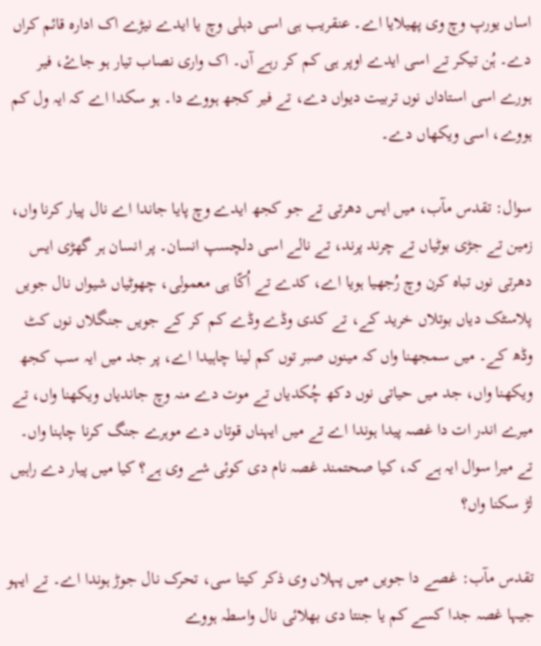اساں یورپ وچ وی پھیلایا اے۔ عنقریب ہی اسی دہلی وچ یا ایدے نیڑے اک ادارہ قائم کراں دے۔ ہُن تیکر تے اسی ایدے اوپر ہی کم کر رہے آں۔ اک واری نصاب تیار ہو جاۓ، فیر ہورے اسی استاداں نوں تربیت دیواں دے، تے فیر کجھ ہووے دا۔ ہو سکدا اے کہ ایہ ول کم ہووے، اسی ویکھاں دے۔

سوال: تقدس مآب، میں ایس دھرتی تے جو کجھ ایدے وچ پایا جاندا اے نال پیار کرنا واں، زمین تے جڑی بوٹیاں تے چرند پرند، تے نالے اسی دلچسپ انسان۔ پر انسان ہر گھڑی ایس دھرتی نوں تباہ کرن وچ رُجھیا ہویا اے، کدے تے اُکّا ہی معمولی، چھوٹیاں شیواں نال جویں پلاسٹک دیاں بوتلاں خرید کے، تے کدی وڈے وڈے کم کر کے جویں جنگلاں نوں کٹ وڈھ کے۔ میں سمجھنا واں کہ مینوں صبر توں کم لینا چاہیدا اے، پر جد میں ایہ سب کجھ ویکھنا واں، جد میں حیاتی نوں دکھ چُکدیاں تے موت دے منہ وچ جاندیاں ویکھنا واں، تے میرے اندر ات دا غصہ پیدا ہوندا اے تے میں ایہناں قوتاں دے موہرے جنگ کرنا چاہنا واں۔ تے میرا سوال ایہ ہے کہ، کیا صحتمند غصہ نام دی کوئی شے وی ہے؟ کیا میں پیار دے راہیں لڑ سکنا واں؟

تقدس مآب: غصے دا جویں میں پہلاں وی ذکر کیتا سی، تحرک نال جوڑ ہوندا اے۔ تے ایہو جیہا غصہ جدا کسے کم یا جنتا دی بھلائی نال واسطہ ہووے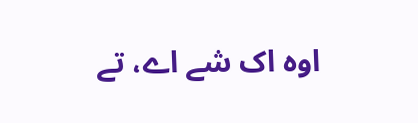اوہ اک شے اے، تے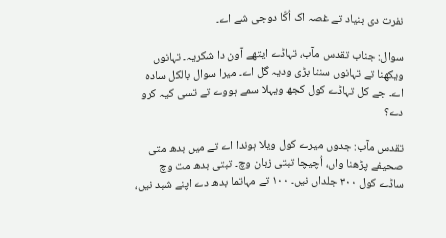نفرت دی بنیاد تے غصہ اک اُکّا دوجی شے اے۔

سوال: جناب تقدس مآب، تہاڈے ایتھے آون دا شکریہ۔ تہانوں ویکھنا تے تہانوں سننا بڑی ودیہ گل اے۔ میرا سوال بالکل سادہ اے۔ جے کل تہاڈے کول کجھ ویہلا سمے ہووے تے تسی کیہ کرو دے؟

تقدس مآب: جدوں میرے کول ویلا ہوندا اے تے میں بدھ متی صحیفے پڑھنا واں، اُچیچا تبتی زبان وچ۔ تبتی بدھ مت وچ ساڈے کول ۳۰۰ جلداں نیں۔ ۱۰۰ تے مہاتما بدھ دے اپنے شبد نیں،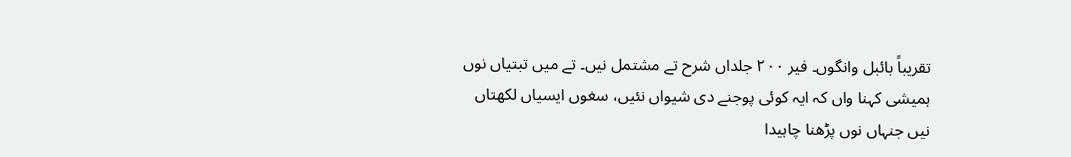تقریباً بائبل وانگوں۔ فیر ۲۰۰ جلداں شرح تے مشتمل نیں۔ تے میں تبتیاں نوں ہمیشی کہنا واں کہ ایہ کوئی پوجنے دی شیواں نئیں، سغوں ایسیاں لکھتاں نیں جنہاں نوں پڑھنا چاہیدا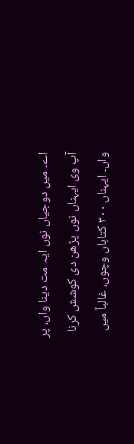اے۔ میں دوجیاں نوں ایہ مت دینا واں، پر آپ وی ایہناں نوں پڑھن دی کوشش کرنا واں۔ ایہناں ۳۰۰ کتاباں وچوں، غالباً میں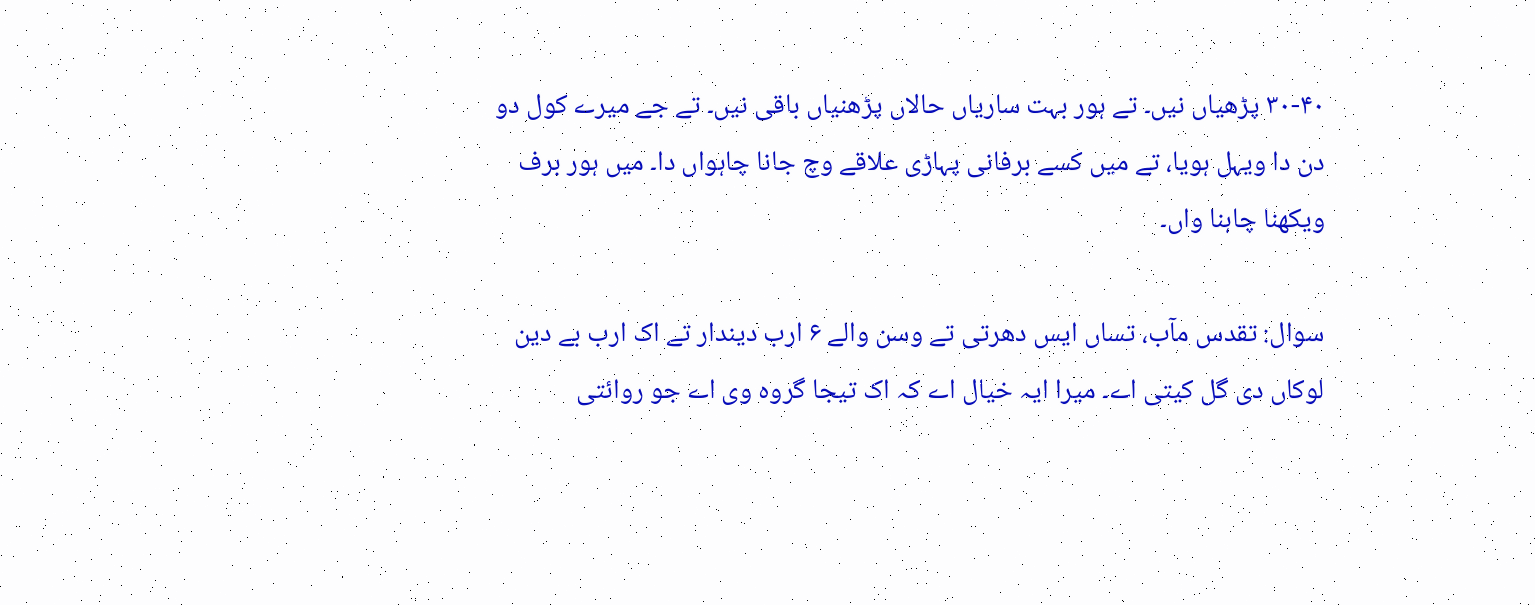۳۰-۴۰ پڑھیاں نیں۔ تے ہور بہت ساریاں حالاں پڑھنیاں باقی نیں۔ تے جے میرے کول دو دن دا ویہل ہویا، تے میں کسے برفانی پہاڑی علاقے وچ جانا چاہواں دا۔ میں ہور برف ویکھنا چاہنا واں۔

سوال: تقدس مآب، تساں ایس دھرتی تے وسن والے ۶ ارب دیندار تے اک ارب بے دین لوکاں دی گل کیتی اے۔ میرا ایہ خیال اے کہ اک تیجا گروہ وی اے جو روائتی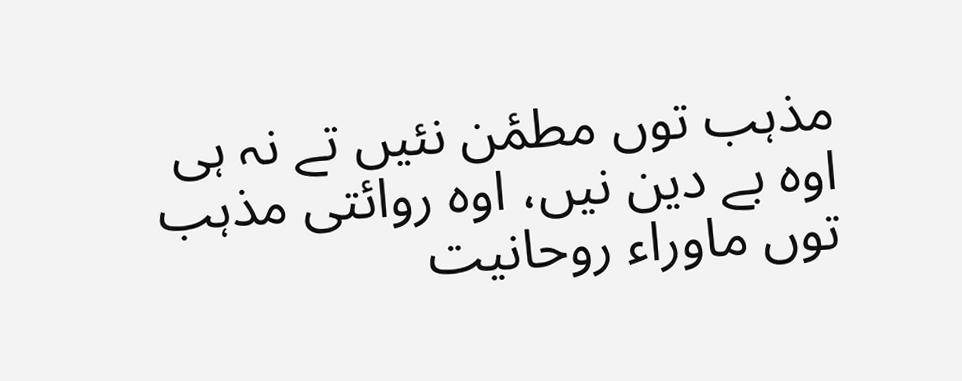مذہب توں مطمٔن نئیں تے نہ ہی اوہ بے دین نیں، اوہ روائتی مذہب توں ماوراء روحانیت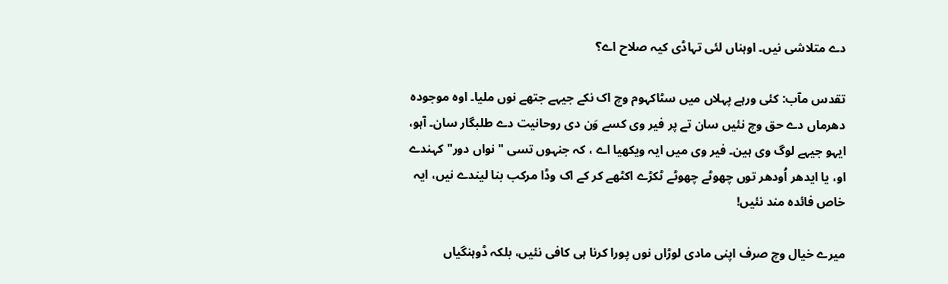دے متلاشی نیں۔ اوہناں لئی تہاڈی کیہ صلاح اے؟

تقدس مآب: کئی ورہے پہلاں میں سٹاکہوم وچ اک نکے جیہے جتھے نوں ملیا۔ اوہ موجودہ دھرماں دے حق وچ نئیں سان تے پر فیر وی کسے وَن دی روحانیت دے طلبگار سان۔ آہو، ایہو جیہے لوگ وی ہین۔ فیر وی میں ایہ ویکھیا اے ، کہ جنہوں تسی "نواں دور" کہندے او، یا ایدھر اُودھر توں چھوٹے چھوٹے ٹکڑے اکٹھے کر کے اک وڈا مرکب بنا لیندے نیں، ایہ خاص فائدہ مند نئیں!

میرے خیال وچ صرف اپنی مادی لوڑاں نوں پورا کرنا ہی کافی نئیں، بلکہ ڈوہنگیاں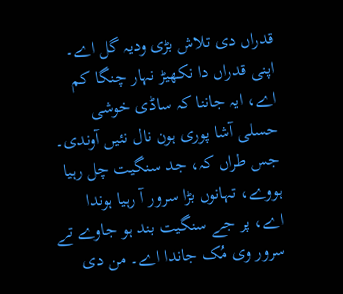قدراں دی تلاش بڑی ودیہ گل اے۔ اپنی قدراں دا نکھیڑ نہار چنگا کم اے، ایہ جاننا کہ ساڈی خوشی حسلی آشا پوری ہون نال نئیں آوندی۔ جس طراں کہ، جد سنگیت چل رہیا ہووے، تہانوں بڑا سرور آ رہیا ہوندا اے، پر جے سنگیت بند ہو جاوے تے سرور وی مُک جاندا اے۔ من دی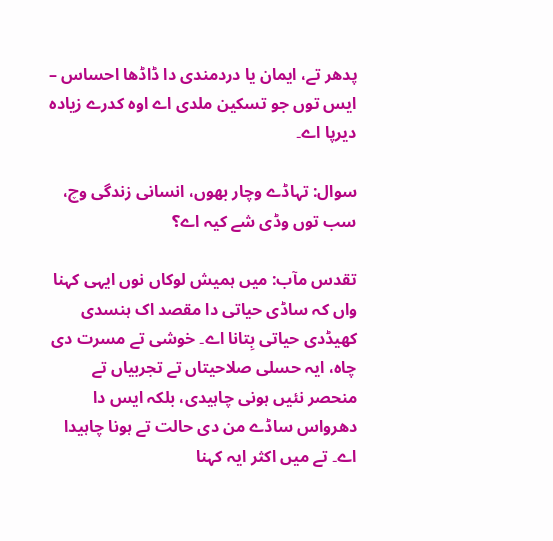پدھر تے، ایمان یا دردمندی دا ڈاڈھا احساس – ایس توں جو تسکین ملدی اے اوہ کدرے زیادہ دیرپا اے۔

سوال: تہاڈے وچار بھوں، انسانی زندگی وچ، سب توں وڈی شے کیہ اے؟

تقدس مآب: میں ہمیش لوکاں نوں ایہی کہنا واں کہ ساڈی حیاتی دا مقصد اک ہنسدی کھیڈدی حیاتی بِتانا اے۔ خوشی تے مسرت دی چاہ، ایہ حسلی صلاحیتاں تے تجربیاں تے منحصر نئیں ہونی چاہیدی، بلکہ ایس دا دھرواس ساڈے من دی حالت تے ہونا چاہیدا اے۔ تے میں اکثر ایہ کہنا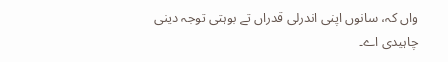واں کہ، سانوں اپنی اندرلی قدراں تے بوہتی توجہ دینی چاہیدی اے۔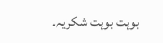بوہت بوہت شکریہ۔